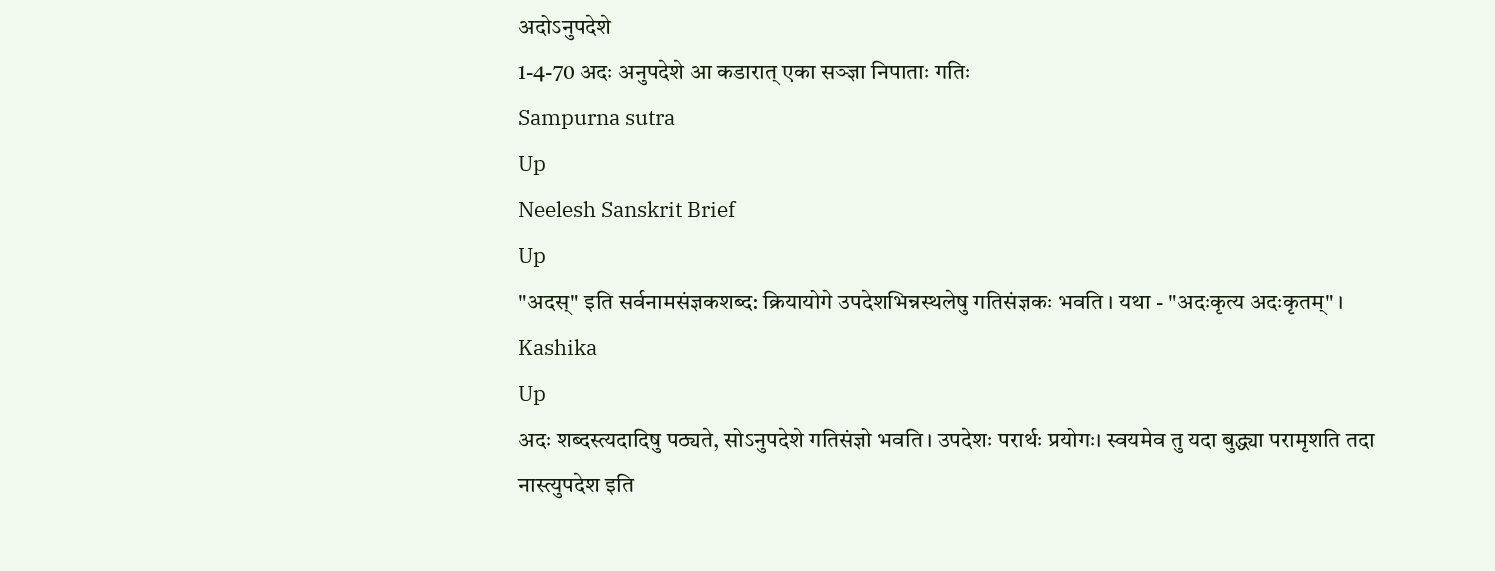अदोऽनुपदेशे
1-4-70 अदः अनुपदेशे आ कडारात् एका सञ्ज्ञा निपाताः गतिः
Sampurna sutra
Up
Neelesh Sanskrit Brief
Up
"अदस्" इति सर्वनामसंज्ञकशब्द: क्रियायोगे उपदेशभिन्नस्थलेषु गतिसंज्ञकः भवति । यथा - "अदःकृत्य अदःकृतम्" ।
Kashika
Up
अदः शब्दस्त्यदादिषु पठ्यते, सोऽनुपदेशे गतिसंज्ञो भवति। उपदेशः परार्थः प्रयोगः। स्वयमेव तु यदा बुद्ध्या परामृशति तदा नास्त्युपदेश इति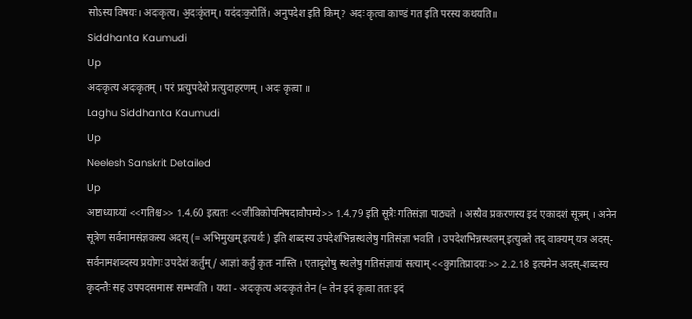सोऽस्य विषयः। अदःकृत्य। अ॒दःकृ॑तम्। यद॑दःक॒रोति॑। अनुपदेश इति किम्? अदः कृत्वा काण्डं गत इति परस्य कथयति॥
Siddhanta Kaumudi
Up
अदःकृत्य अदःकृतम् । परं प्रत्युपदेशे प्रत्युदाहरणम् । अदः कृत्वा ॥
Laghu Siddhanta Kaumudi
Up
Neelesh Sanskrit Detailed
Up
अष्टाध्याय्यां <<गतिश्च>> 1.4.60 इत्यतः <<जीविकोपनिषदावौपम्ये>> 1.4.79 इति सूत्रैः गतिसंज्ञा पाठ्यते । अस्यैव प्रकरणस्य इदं एकादशं सूत्रम् । अनेन सूत्रेण सर्वनामसंज्ञकस्य अदस् (= अभिमुखम् इत्यर्थः) इति शब्दस्य उपदेशभिन्नस्थलेषु गतिसंज्ञा भवति । उपदेशभिन्नस्थलम् इत्युक्ते तद् वाक्यम् यत्र अदस्-सर्वनामशब्दस्य प्रयोगः उपदेशं कर्तुम् / आज्ञां कर्तुं कृतः नास्ति । एतादृशेषु स्थलेषु गतिसंज्ञायां सत्याम् <<कुगतिप्रादयः>> 2.2.18 इत्यनेन अदस्-शब्दस्य कृदन्तैः सह उपपदसमासः सम्भवति । यथा - अदःकृत्य अदःकृतं तेन (= तेन इदं कृत्वा ततः इदं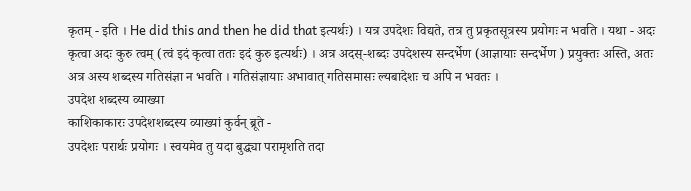कृतम् - इति । He did this and then he did that इत्यर्थः) । यत्र उपदेशः विद्यते, तत्र तु प्रकृतसूत्रस्य प्रयोगः न भवति । यथा - अदः कृत्वा अदः कुरु त्वम् (त्वं इदं कृत्वा ततः इदं कुरु इत्यर्थः) । अत्र अदस्-शब्दः उपदेशस्य सन्दर्भेण (आज्ञायाः सन्दर्भेण ) प्रयुक्तः अस्ति, अतः अत्र अस्य शब्दस्य गतिसंज्ञा न भवति । गतिसंज्ञायाः अभावात् गतिसमासः ल्यबादेशः च अपि न भवतः ।
उपदेश शब्दस्य व्याख्या
काशिकाकारः उपदेशशब्दस्य व्याख्यां कुर्वन् ब्रूते -
उपदेशः परार्थः प्रयोगः । स्वयमेव तु यदा बुद्ध्या परामृशति तदा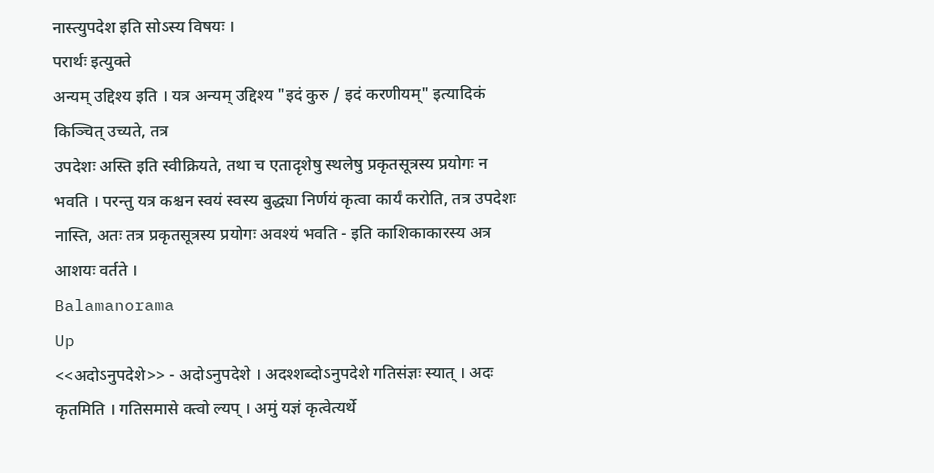नास्त्युपदेश इति सोऽस्य विषयः ।
परार्थः इत्युक्ते
अन्यम् उद्दिश्य इति । यत्र अन्यम् उद्दिश्य "इदं कुरु / इदं करणीयम्" इत्यादिकं किञ्चित् उच्यते, तत्र
उपदेशः अस्ति इति स्वीक्रियते, तथा च एतादृशेषु स्थलेषु प्रकृतसूत्रस्य प्रयोगः न भवति । परन्तु यत्र कश्चन स्वयं स्वस्य बुद्ध्या निर्णयं कृत्वा कार्यं करोति, तत्र उपदेशः नास्ति, अतः तत्र प्रकृतसूत्रस्य प्रयोगः अवश्यं भवति - इति काशिकाकारस्य अत्र आशयः वर्तते ।
Balamanorama
Up
<<अदोऽनुपदेशे>> - अदोऽनुपदेशे । अदश्शब्दोऽनुपदेशे गतिसंज्ञः स्यात् । अदः कृतमिति । गतिसमासे क्त्वो ल्यप् । अमुं यज्ञं कृत्वेत्यर्थे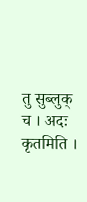तु सुब्लुक् च । अदः कृतमिति ।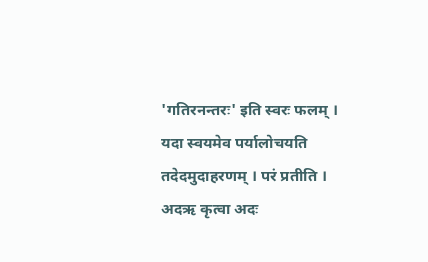'गतिरनन्तरः' इति स्वरः फलम् । यदा स्वयमेव पर्यालोचयति तदेदमुदाहरणम् । परं प्रतीति । अदऋ कृत्वा अदः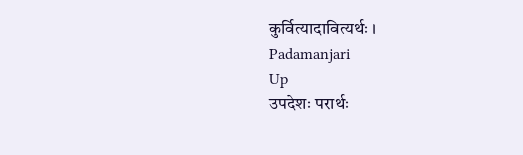कुर्वित्यादावित्यर्थः ।
Padamanjari
Up
उपदेशः परार्थः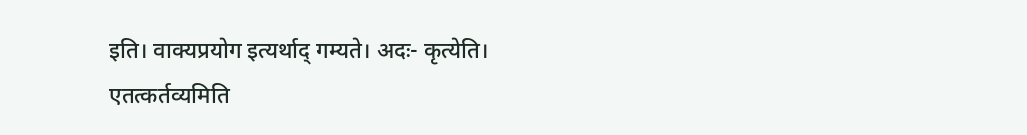इति। वाक्यप्रयोग इत्यर्थाद् गम्यते। अदः- कृत्येति। एतत्कर्तव्यमिति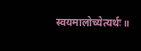स्वयमालोच्येत्यर्थः॥